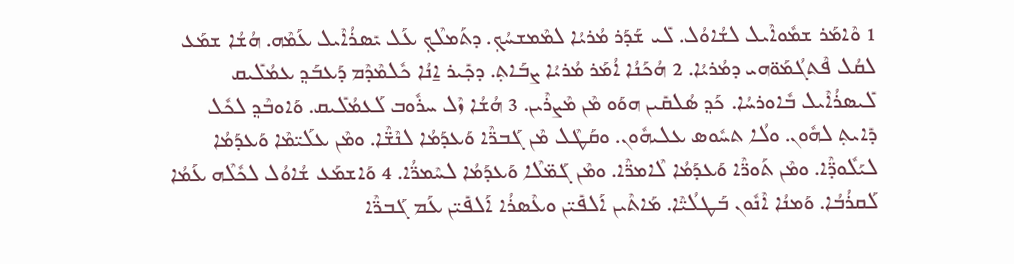1 ܘܶܐܡܰܪ ܫܡܽܘܐܶܝܠ ܠܫܳܐܘܳܠ. ܠܺܝ ܫܰܕܰܪ ܡܳܪܝܳܐ ܠܡܶܡܫܚܳܟ݂. ܕܬܰܡܠܶܟ݂ ܥܰܠ ܝܺܣܪܳܐܶܝܠ ܥܰܡܶܗ. ܗܳܫܳܐ ܫܡܰܥ ܠܩܳܠ ܦܶܬܓܳܡܰܘ̈ܗܝ ܕܡܳܪܝܳܐ. 2 ܗܳܟܰܢܳܐ ܐܳܡܰܪ ܡܳܪܝܳܐ ܨܒܰܐܬ݂. ܕܟ݂ܺܝܪ ܐ̱ܢܳܐ ܟܽܠܡܶܕܶܡ ܕܰܥܒܰܕ݂ ܥܡܳܠܺܝܩ ܠܺܝܣܪܳܐܶܝܠ ܒܽܐܘܪܚܳܐ. ܟܰܕ݂ ܣܳܠܩܺܝܢ ܗܘܰܘ ܡܶܢ ܡܶܨܪܶܝܢ. 3 ܗܳܫܳܐ ܙܶܠ ܚܪܽܘܒ ܠܰܥܡܳܠܺܝܩ. ܘܰܐܘܒܶܕ݂ ܠܟܽܠ ܕܺܐܝܬ݂ ܠܗܽܘܢ. ܘܠܳܐ ܬܚܽܘܣ ܥܠܝܗܽܘܢ. ܘܩܰܛܶܠ ܡܶܢ ܓܰܒܖ̈ܶܐ ܘܰܥܕܰܡܳܐ ܠܢܶܫ̈ܶܐ. ܘܡܶܢ ܥܠܰܝ̈ܡܶܐ ܘܰܥܕܰܡܳܐ ܠܝܰܠܽܘܕ̈ܶܐ. ܘܡܶܢ ܬܰܘܖ̈ܶܐ ܘܰܥܕܰܡܳܐ ܠܶܐܡܖ̈ܶܐ. ܘܡܶܢ ܓܰܡ̈ܠܶܐ ܘܰܥܕܰܡܳܐ ܠܚܶܡܖ̈ܳܐ. 4 ܘܰܐܫܡܰܥ ܫܳܐܘܳܠ ܠܟܽܠܶܗ ܥܰܡܳܐ ܠܰܩܪܳܒܳܐ. ܘܰܡܢܳܐ ܐܶܢܽܘܢ ܒܰܛܠܳܝ̈ܶܐ. ܡܰܐܬܶܝܢ ܐܰܠܦܺܝ̈ܢ ܘܥܶܣܪܳܐ ܐܰܠܦܺܝ̈ܢ ܥܰܡ ܓܰܒܖ̈ܶܐ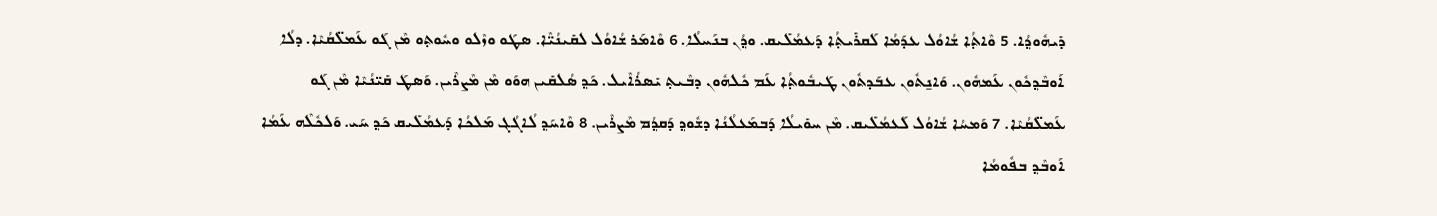ܕܺܝܗܽܘܕ݂ܳܐ. 5 ܘܶܐܬ݂ܳܐ ܫܳܐܘܳܠ ܥܕܰܡܳܐ ܠܰܩܪܺܝܬ݂ܳܐ ܕܰܥܡܳܠܺܝܩ. ܘܕ݂ܳܢ ܒܢܰܚܠܳܐ. 6 ܘܶܐܡܰܪ ܫܳܐܘܳܠ ܠܩܺܝܢܳܝ̈ܶܐ. ܣܛܰܘ ܘܙܶܠܘ ܘܚܽܘܬ݂ܘ ܡܶܢ ܓܰܘ ܥܰܡܠ̈ܩܳܝܶܐ. ܕܠܳܐ ܐܰܘܒܶܕ݂ܟܽܘܢ ܥܰܡܗܽܘܢ. ܘܰܐܢ̱ܬܽܘܢ ܥܒܰܕܬܽܘܢ ܛܰܝܒܽܘܬ݂ܳܐ ܥܰܡ ܟܽܠܗܽܘܢ ܕܒܶܝܬ݂ ܝܺܣܪܳܐܶܝܠ. ܟܰܕ݂ ܣܳܠܩܺܝܢ ܗܘܰܘ ܡܶܢ ܡܶܨܪܶܝܢ. ܘܰܣܛܰ ܩܺܝ̈ܢܳܝܶܐ ܡܶܢ ܓܰܘ ܥܰܡܠ̈ܩܳܝܶܐ. 7 ܘܰܡܚܳܐ ܫܳܐܘܳܠ ܠܰܥܡܳܠܺܝܩ. ܡܶܢ ܚܘܺܝܠܳܐ ܕܰܒܡܰܥܠܳܢܳܐ ܕܫܽܘܕ݂ ܕܰܩܕ݂ܳܡ ܡܶܨܪܶܝܢ. 8 ܘܶܐܚܰܕ݂ ܠܳܐܓܳܓ ܡܰܠܟܳܐ ܕܰܥܡܳܠܺܝܩ ܟܰܕ݂ ܚܰܝ. ܘܰܠܟܽܠܶܗ ܥܰܡܳܐ ܐܰܘܒܶܕ݂ ܒܦܽܘܡܳܐ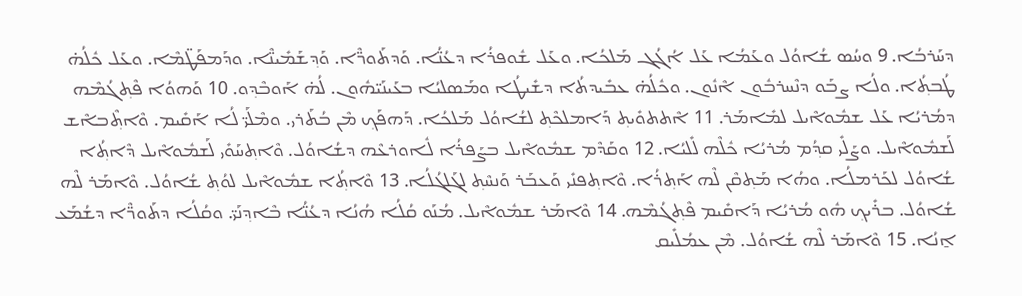ܕܚܰܪܒܳܐ. 9 ܘܚܳܣ ܫܳܐܘܳܠ ܘܥܰܡܳܐ ܥܰܠ ܐܳܓܳܓ ܡܰܠܟܳܐ. ܘܥܰܠ ܫܽܘܦܪܳܐ ܕܥܳܢ̈ܳܐ. ܘܰܕܬܰܘܖ̈ܶܐ. ܘܰܕ݂ܫܰܡܺܝܢ̈ܶܐ. ܘܕܰܡܦܰܛ̈ܡܶܐ. ܘܥܰܠ ܟܽܠܳܗ̇ ܛܳܒܬ݂ܳܐ. ܘܠܳܐ ܨܒܰܘ ܕܢܶܚܪܒܽܘܢ ܐܶܢܽܘܢ. ܘܟܽܠܳܗ̇ ܥܒܺܝܕܬܳܐ ܕܫܺܝܛܳܐ ܘܡܰܣܠܝܳܐ ܒܥܰܝܢܰܝ̈ܗܽܘܢ. ܠܳܗ̇ ܐܰܘܒܶܕ݂ܘ. 10 ܘܰܗܘܳܐ ܦܶܬ݂ܓܳܡܶܗ ܕܡܳܪܝܳܐ ܥܰܠ ܫܡܽܘܐܶܝܠ ܠܡܺܐܡܰܪ. 11 ܐܶܬܬܘܺܝܬ݂ ܕܰܐܡܠܟܶܬ݂ ܠܫܳܐܘܳܠ ܡܰܠܟܳܐ. ܕܰܗܦܰܟ݂ ܡܶܢ ܒܳܬܰܪܝ. ܘܡܶܠܰܝ̈ ܠܳܐ ܐܰܩܺܝܡ. ܘܶܐܬ݂ܶܒܐܶܫ ܠܰܫܡܽܘܐܶܝܠ. ܘܨܰܠܺܝ ܩܕ݂ܳܡ ܡܳܪܝܳܐ ܟܽܠܶܗ ܠܺܠܝܳܐ. 12 ܘܩܰܕܶܡ ܫܡܽܘܐܶܝܠ ܒܨܰܦܪܳܐ ܠܽܐܘܪܥܶܗ ܕܫܳܐܘܳܠ. ܘܶܐܬ݂ܚܰܘܺܝ ܠܰܫܡܽܘܐܶܝܠ ܕܶܐܬ݂ܳܐ ܫܳܐܘܳܠ ܠܟܰܪܡܠܳܐ. ܘܗܳܐ ܡܰܬ݂ܩܶܢ ܠܶܗ ܐܰܬ݂ܪܳܐ. ܘܶܐܬ݂ܦܢܺܝ ܘܰܥܒܰܪ ܘܰܢܚܶܬ݂ ܠܓܰܠܓܳܠܳܐ. 13 ܘܶܐܬ݂ܳܐ ܫܡܽܘܐܶܝܠ ܠܘܳܬ݂ ܫܳܐܘܳܠ. ܘܶܐܡܰܪ ܠܶܗ ܫܳܐܘܳܠ. ܒܪܺܝܟ݂ ܗܽܘ ܡܳܪܝܳܐ ܕܰܐܩܺܝܡ ܦܶܬ݂ܓܳܡܶܗ. 14 ܘܶܐܡܰܪ ܫܡܽܘܐܶܝܠ. ܡܳܢܰܘ ܩܳܠܳܐ ܗܳܢܳܐ ܕܥܳܢ̈ܳܐ ܒܶܐܕ݂ܢܰܝ̈. ܘܩܳܠܳܐ ܕܬܰܘܖ̈ܶܐ ܕܫܳܡܰܥ ܐ̱ܢܳܐ. 15 ܘܶܐܡܰܪ ܠܶܗ ܫܳܐܘܳܠ. ܡܶܢ ܥܡܳܠܺܝܩ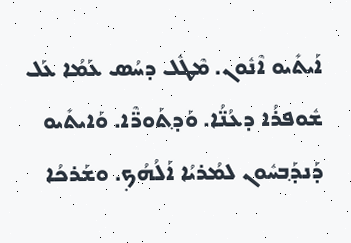ܐܰܝܬܺܝܘ ܐܶܢܽܘܢ. ܡܶܛܽܠ ܕܚܳܣ ܥܰܡܳܐ ܥܰܠ ܫܽܘܦܪܳܐ ܕܥܳܢ̈ܳܐ. ܘܰܕ݂ܬܰܘܖ̈ܶܐ. ܘܰܐܝܬܺܝܘ ܕܰܢܕ݂ܰܒܚܽܘܢ ܠܡܳܪܝܳܐ ܐܰܠܳܗܳܟ݂. ܘܫܰܪܟܳܐ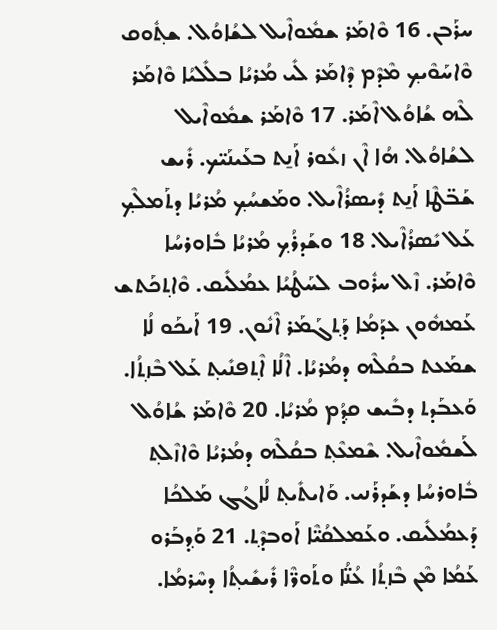ܚܪܰܒܢ. 16 ܘܶܐܡܰܪ ܫܡܽܘܐܶܝܠ ܠܫܳܐܘܳܠ. ܫܬ݂ܽܘܩ ܘܶܐܚܰܘܶܝܟ݂ ܡܶܕܶܡ ܕܶܐܡܰܪ ܠܺܝ ܡܳܪܝܳܐ ܒܠܺܠܝܳܐ ܘܶܐܡܰܪ ܠܶܗ ܫܳܐܘܳܠ ܐܶܡܰܪ. 17 ܘܶܐܡܰܪ ܫܡܽܘܐܶܝܠ ܠܫܳܐܘܳܠ. ܗܳܐ ܐܶܢ ܙܥܽܘܪ ܐܰܢ̱ܬ ܒܥܰܝܢܰܝ̈ܟ. ܪܺܝܫ ܫܰܒ̈ܛܶܐ ܐܰܢ̱ܬ ܕܺܝܣܪܳܐܶܝܠ. ܘܡܰܫܚܳܟ݂ ܡܳܪܝܳܐ ܕܬܰܡܠܶܟ݂ ܥܰܠ ܝܺܣܪܳܐܶܝܠ. 18 ܘܫܰܕܪܳܟ݂ ܡܳܪܝܳܐ ܒܽܐܘܪܚܳܐ ܘܶܐܡܰܪ. ܙܶܠ ܚܪܽܘܒ ܠܚܰܛܳܝܳܐ ܥܡܳܠܺܝܩ. ܘܶܐܬ݂ܟܰܬܫ ܥܰܡܗܽܘܢ ܥܕܰܡܳܐ ܕܰܬ݂ܓܰܡܰܪ ܐܶܢܽܘܢ. 19 ܐܰܝܟܰܘ ܠܳܐ ܫܡܰܥܬ ܒܩܳܠܶܗ ܕܡܳܪܝܳܐ. ܐܶܠܳܐ ܐܶܬ݂ܦܢܺܝܬ݂ ܥܰܠ ܒܶܙܬ݂ܳܐ. ܘܰܥܒܰܕܬ ܕܒܺܝܫ ܩܕ݂ܳܡ ܡܳܪܝܳܐ. 20 ܘܶܐܡܰܪ ܫܳܐܘܳܠ ܠܰܫܡܽܘܐܶܝܠ. ܫܶܡܥܶܬ݂ ܒܩܳܠܶܗ ܕܡܳܪܝܳܐ ܘܶܐܙܶܠܬ݂ ܒܽܐܘܪܚܳܐ ܕܫܰܕܪܰܢܝ. ܘܰܐܝܬܺܝܬ݂ ܠܳܐܓܳܓ ܡܰܠܟܳܐ ܕܰܥܡܳܠܺܝܩ. ܘܥܰܡܠܩܳܝ̈ܶܐ ܐܰܘܒܕܶܬ݂. 21 ܘܰܕ݂ܒܰܪܘ ܥܰܡܳܐ ܡܶܢ ܒܶܙܬ݂ܳܐ ܥܳܢ̈ܳܐ ܘܬܰܘܖ̈ܶܐ ܪܺܝܫܺܝܬ݂ܳܐ ܕܚܶܪܡܳܐ.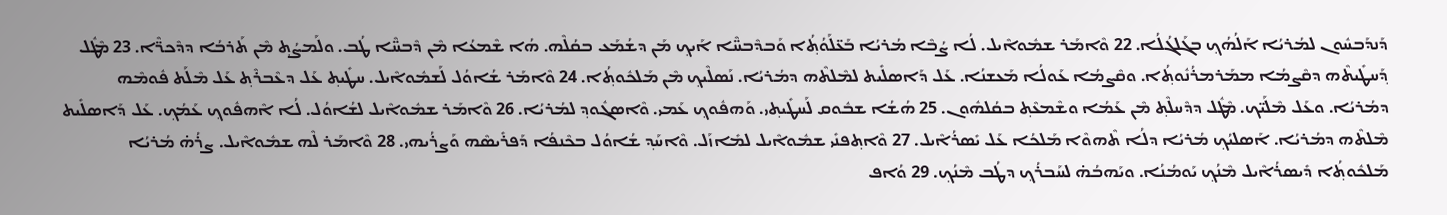ܕܰܢܕܰܒܚܽܘܢ ܠܡܳܪܝܳܐ ܐܰܠܳܗܳܟ݂ ܒܓܰܠܓܳܠܳܐ. 22 ܘܶܐܡܰܪ ܫܡܽܘܐܶܝܠ. ܠܳܐ ܨܳܒܶܐ ܡܳܪܝܳܐ ܒܰܥ̈ܠܰܘܳܬ݂ܳܐ ܘܰܒܕܶܒܚ̈ܶܐ ܐܰܝܟ݂ ܡܰܢ ܕܫܳܡܰܥ ܒܩܳܠܶܗ. ܗܳܐ ܫܶܡܥܳܐ ܡܶܢ ܕܶܒܚ̈ܶܐ ܛܳܒ. ܘܠܰܡܨܳܬ݂ ܡܶܢ ܬܰܪܒܳܐ ܕܕܶܟܖ̈ܶܐ. 23 ܡܶܛܽܠ ܕ݂ܰܚܛܺܝܬܶܗ ܕܩܶܨܡܳܐ ܡܡܰܪܡܪܳܢܽܘܬ݂ܳܐ. ܘܩܶܨܡܳܐ ܥܰܘܠܳܐ ܡܰܥܫܢܳܐ. ܥܰܠ ܕܰܐܣܠܺܝܬ ܠܡܶܠܬܶܗ ܕܡܳܪܝܳܐ. ܢܰܣܠܶܝܟ݂ ܡܶܢ ܡܰܠܟܽܘܬ݂ܳܐ. 24 ܘܶܐܡܰܪ ܫܳܐܘܳܠ ܠܰܫܡܽܘܐܶܝܠ. ܚܛܺܝܬ݂ ܥܰܠ ܕܥܶܒܪܶܬ݂ ܥܰܠ ܡܶܠܰܬ ܦܽܘܡܶܗ ܕܡܳܪܝܳܐ. ܘܥܰܠ ܡܶܠܰܝ̈ܟ. ܡܶܛܽܠ ܕܕܶܚܠܶܬ݂ ܡܶܢ ܥܰܡܳܐ ܘܫܶܡܥܶܬ݂ ܒܩܳܠܗܽܘܢ. 25 ܗܳܫܳܐ ܫܒܽܘܩ ܠܰܚܛܺܝܬ݂ܝ. ܘܰܗܦܽܘܟ݂ ܥܰܡܝ. ܘܶܐܣܓܽܘܕ݂ ܠܡܳܪܝܳܐ. 26 ܘܶܐܡܰܪ ܫܡܽܘܐܶܝܠ ܠܫܳܐܘܳܠ. ܠܳܐ ܐܶܗܦܽܘܟ݂ ܥܰܡܳܟ݂. ܥܰܠ ܕܰܐܣܠܺܝܬ ܡܶܠܬܶܗ ܕܡܳܪܝܳܐ. ܐܰܣܠܝܳܟ݂ ܡܳܪܝܳܐ ܕܠܳܐ ܬܶܗܘܶܐ ܡܰܠܟܳܐ ܥܰܠ ܝܺܣܪܳܐܶܝܠ. 27 ܘܶܐܬ݂ܦܢܺܝ ܫܡܽܘܐܶܝܠ ܠܡܺܐܙܰܠ. ܘܶܐܚܰܕ݂ ܫܳܐܘܳܠ ܒܟܶܢܦܳܐ ܕܰܦܪܺܝܣܶܗ ܘܰܨܪܳܝܗܝ. 28 ܘܶܐܡܰܪ ܠܶܗ ܫܡܽܘܐܶܝܠ. ܨܪܳܗ̇ ܡܳܪܝܳܐ ܡܰܠܟܽܘܬ݂ܳܐ ܕܺܝܣܪܳܐܶܝܠ ܡܶܢܳܟ݂ ܝܰܘܡܳܢܳܐ. ܘܝܰܗܒܳܗ̇ ܠܚܰܒܪܳܟ݂ ܕܛܳܒ ܡܶܢܳܟ݂. 29 ܘܳܐܦ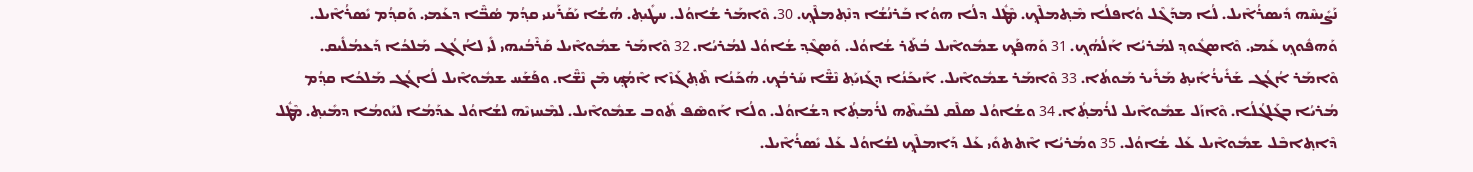ܢܰܨܺܝܚܶܗ ܕܺܝܣܪܳܐܶܝܠ. ܠܳܐ ܡܕܰܓܶܠ ܘܳܐܦܠܳܐ ܡܶܬ݂ܡܠܶܟ݂. ܡܶܛܽܠ ܕܠܳܐ ܗܘܳܐ ܒܰܪܢܳܫܳܐ ܕܢܶܬ݂ܡܠܶܟ݂. 30. ܘܶܐܡܰܪ ܫܳܐܘܳܠ. ܚܛܺܝܬ݂. ܗܳܫܳܐ ܝܰܩܰܪܰܝܢܝ ܩܕ݂ܳܡ ܣܳܒ̈ܶܐ ܕܥܰܡܝ. ܘܰܩܕ݂ܳܡ ܝܺܣܪܳܐܶܝܠ. ܘܰܗܦܽܘܟ݂ ܥܰܡܝ. ܘܶܐܣܓܽܘܕ݂ ܠܡܳܪܝܳܐ ܐܰܠܳܗܳܟ݂. 31 ܘܰܗܦܰܟ݂ ܫܡܽܘܐܶܝܠ ܒܳܬܰܪ ܫܳܐܘܳܠ. ܘܰܣܓܶܕ݂ ܫܳܐܘܳܠ ܠܡܳܪܝܳܐ. 32 ܘܶܐܡܰܪ ܫܡܽܘܐܶܝܠ ܩܰܪܶܒܳܝܗܝ ܠܺܝ ܠܐܳܓܳܓ ܡܰܠܟܳܐ ܕܰܥܡܳܠܺܝܩ. ܘܶܐܡܰܪ ܐܳܓܳܓ ܫܰܪܺܝܪܳܐܺܝܬ݂ ܡܰܪܺܝܪ ܡܰܘܬܳܐ. 33 ܘܶܐܡܰܪ ܫܡܽܘܐܶܝܠ. ܐܰܝܟܰܢܳܐ ܕܓܰܙܝܰܬ݂ ܢܶܫ̈ܶܐ ܚܰܪܒܳܟ݂. ܗܳܟܰܢܳܐ ܬܶܬ݂ܓܰܙܶܐ ܐܶܡܳܟ݂ ܡܶܢ ܢܶܫ̈ܶܐ. ܘܦܰܫܰܚ ܫܡܽܘܐܶܝܠ ܠܳܐܓܳܓ ܡܰܠܟܳܐ ܩܕ݂ܳܡ ܡܳܪܝܳܐ ܒܓܰܠܓܳܠܳܐ. ܘܶܐܙܰܠ ܫܡܽܘܐܶܝܠ ܠܪܳܡܬ݂ܳܐ. 34 ܘܫܳܐܘܳܠ ܣܠܶܩ ܠܒܰܝܬܶܗ ܠܪܳܡܬ݂ܳܐ ܕܫܳܐܘܳܠ. ܘܠܳܐ ܐܰܘܣܶܦ ܬܽܘܒ ܫܡܽܘܐܶܝܠ. ܠܡܶܚܙܝܶܗ ܠܫܳܐܘܳܠ ܥܕܰܡܳܐ ܠܝܰܘܡܳܐ ܕܡܺܝܬ݂. ܡܶܛܽܠ ܕܶܐܬ݂ܐܒܶܠ ܫܡܽܘܐܶܝܠ ܥܰܠ ܫܳܐܘܳܠ. 35 ܘܡܳܪܝܳܐ ܐܶܬܬܘܺܝ ܥܰܠ ܕܰܐܡܠܶܟ݂ ܠܫܳܐܘܳܠ ܥܰܠ ܝܺܣܪܳܐܶܝܠ.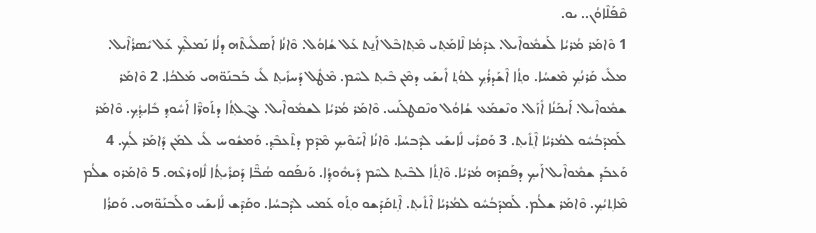ܩܶܦܰܠܶܐܘܳܢ.. ܝܘ.
1 ܘܶܐܡܰܪ ܡܳܪܝܳܐ ܠܰܫܡܽܘܐܶܝܠ. ܥܕܰܡܳܐ ܠܶܐܡܰܬ݂ܝ ܡܶܬ݂ܐܒܶܠ ܐܰܢ̱ܬ ܥܰܠ ܫܳܐܘܳܠ. ܘܶܐܢܳܐ ܐܰܣܠܺܝܬܶܗ ܕܠܳܐ ܢܰܡܠܶܟ݂ ܥܰܠ ܝܺܣܪܳܐܶܝܠ. ܡܠܺܝ ܩܰܪܢܳܟ݂ ܡܶܫܚܳܐ. ܘܬ݂ܳܐ ܐܶܫܰܕܪܳܟ݂ ܠܘܳܬ݂ ܐܺܝܫܰܝ ܕܡܶܢ ܒܶܝܬ݂ ܠܚܶܡ. ܡܶܛܽܠ ܕܰܚܙܺܝܬ݂ ܠܺܝ ܒܰܒܢܰܘ̈ܗܝ ܡܰܠܟܳܐ. 2 ܘܶܐܡܰܪ ܫܡܽܘܐܶܝܠ. ܐܰܝܟܰܢܳܐ ܐܺܙܰܠ. ܘܢܶܫܡܰܥ ܫܳܐܘܳܠ ܘܢܶܩܛܠܰܢܝ. ܘܶܐܡܰܪ ܡܳܪܝܳܐ ܠܫܡܽܘܐܶܝܠ. ܥܓܶܠܬ݂ܳܐ ܕܬܰܘܖ̈ܶܐ ܐܰܚܽܘܕ݂ ܒܺܐܝܕ݂ܳܟ݂. ܘܶܐܡܰܪ ܠܰܡܕܰܒܳܚܽܘ ܠܡܳܪܝܳܐ ܐܶܬ݂ܺܝܬ݂. 3 ܘܰܩܪܺܝ ܠܺܐܝܫܰܝ ܠܕܶܒܚܳܐ. ܘܶܐܢܳܐ ܐܶܚܰܘܶܝܟ݂ ܡܶܕܶܡ ܕܬܶܥܒܶܕ݂. ܘܰܡܫܽܘܚ ܠܺܝ ܠܡܰܢ ܕܺܐܡܰܪ ܠܳܟ݂. 4 ܘܰܥܒܰܕ݂ ܫܡܽܘܐܶܝܠ ܐܰܝܟ݂ ܕܦܰܩܕܶܗ ܡܳܪܝܳܐ. ܘܶܐܬ݂ܳܐ ܠܒܶܝܬ݂ ܠܚܶܡ ܕܺܝܗܽܘܕ݂ܳܐ. ܘܰܢܦܰܩܘ ܣܳܒ̈ܶܐ ܕܰܩܪܺܝܬ݂ܳܐ ܠܽܐܘܪܥܶܗ. 5 ܘܶܐܡܰܪܘ ܫܠܳܡ ܡܶܐܬ݂ܝܳܟ݂. ܘܶܐܡܰܪ ܫܠܳܡ. ܠܰܡܕܰܒܳܚܽܘ ܠܡܳܪܝܳܐ ܐܶܬܺܝܬ݂. ܐܶܬ݂ܩܰܕܰܫܘ ܘܬ݂ܰܘ ܥܰܡܝ ܠܕܶܒܚܳܐ. ܘܩܰܕܶܫ ܠܺܐܝܫܰܝ ܘܠܰܒܢܰܘ̈ܗܝ. ܘܰܩܪܳܐ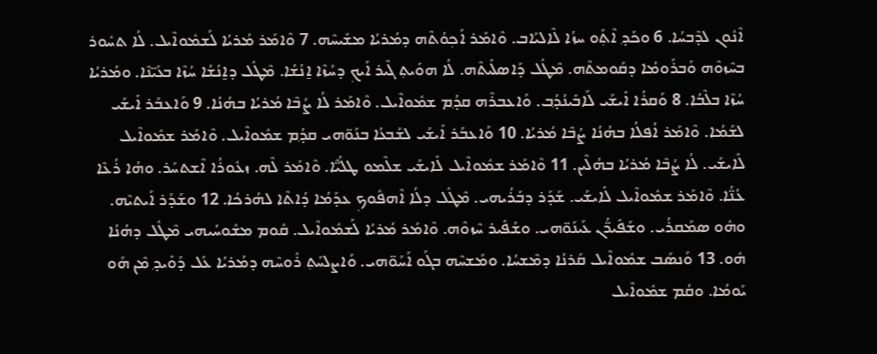ܐܶܢܽܘܢ ܠܕܶܒܚܳܐ. 6 ܘܟܰܕ݂ ܐܶܬ݂ܰܘ ܚܙܳܐ ܠܶܐܠܝܰܐܒ. ܘܶܐܡܰܪ ܐܰܟ݂ܘܳܬܶܗ ܕܡܳܪܝܳܐ ܡܫܺܝܚܶܗ. 7 ܘܶܐܡܰܪ ܡܳܪܝܳܐ ܠܰܫܡܽܘܐܶܝܠ. ܠܳܐ ܬܚܽܘܪ ܒܚܶܙܘܶܗ ܘܰܒܪܰܘܡܳܐ ܕܩܰܘܡܬܶܗ. ܡܶܛܽܠ ܕܰܐܣܠܺܝܬܶܗ. ܠܳܐ ܗܘܺܝܬ݂ ܓܶܝܪ ܐܰܝܟ݂ ܕܚܳܙܶܐ ܐ̱ܢܳܫܳܐ. ܡܶܛܽܠ ܕܐ̱ܢܳܫܳܐ ܚܳܙܶܐ ܒܥܰܝ̈ܢܶܐ. ܘܡܳܪܝܳܐ ܚܳܙܶܐ ܒܠܶܒܳܐ. 8 ܘܰܩܪܳܐ ܐܺܝܫܰܝ ܠܰܐܒܺܝܢܳܕ݂ܳܒ. ܘܰܐܥܒܪܶܗ ܩܕ݂ܳܡ ܫܡܽܘܐܶܝܠ. ܘܶܐܡܰܪ ܠܳܐ ܨܳܒܶܐ ܡܳܪܝܳܐ ܒܗܳܢܳܐ. 9 ܘܰܐܥܒܰܪ ܐܺܝܫܰܝ ܠܫܰܡܳܐ. ܘܶܐܡܰܪ ܐܳܦܠܳܐ ܒܗܳܢܳܐ ܨܳܒܶܐ ܡܳܪܝܳܐ. 10 ܘܰܐܥܒܰܪ ܐܺܝܫܰܝ ܠܫܰܒܥܳܐ ܒܢܰܘ̈ܗܝ ܩܕ݂ܳܡ ܫܡܽܘܐܶܝܠ. ܘܶܐܡܰܪ ܫܡܽܘܐܶܝܠ ܠܺܐܝܫܰܝ. ܠܳܐ ܨܳܒܶܐ ܡܳܪܝܳܐ ܒܗܳܠܶܝܢ. 11 ܘܶܐܡܰܪ ܫܡܽܘܐܶܝܠ ܠܺܐܝܫܰܝ ܫܠܶܡܘ ܛܠܳܝ̈ܶܐ. ܘܶܐܡܰܪ ܠܶܗ. ܙܥܽܘܪܳܐ ܐܶܫܬܚܰܪ. ܘܗܳܐ ܪܳܥܶܐ ܥܳܢ̈ܳܐ. ܘܶܐܡܰܪ ܫܡܽܘܐܶܝܠ ܠܺܐܝܫܰܝ. ܫܰܕܰܪ ܕܒܰܪܳܝܗܝ. ܡܶܛܽܠ ܕܠܳܐ ܐܶܗܦܽܘܟ݂ ܥܕܰܡܳܐ ܕܳܐܬܶܐ ܠܗܳܪܟܳܐ. 12 ܘܫܰܕܰܪ ܐܰܝܬܝܶܗ. ܘܗܽܘ ܣܡܰܩܪܳܝ. ܘܫܰܦܺܝܖ̈ܳܢ ܥܰܝܢܰܘ̈ܗܝ. ܘܫܰܦܺܝܪ ܚܶܙܘܶܗ. ܘܶܐܡܰܪ ܡܳܪܝܳܐ ܠܰܫܡܽܘܐܶܝܠ. ܩܽܘܡ ܡܫܽܘܚܳܝܗܝ ܡܶܛܽܠ ܕܗܳܢܳܐ ܗܽܘ. 13 ܘܰܢܣܰܒ ܫܡܽܘܐܶܝܠ ܩܰܪܢܳܐ ܕܡܶܫܚܳܐ. ܘܡܰܫܚܶܗ ܒܓܰܘ ܐܰܚܰܘ̈ܗܝ. ܘܰܐܨܠܚܰܬ݂ ܪܽܘܚܶܗ ܕܡܳܪܝܳܐ ܥܰܠ ܕܰܘܺܝܕ݂ ܡܶܢ ܗܰܘ ܝܰܘܡܳܐ. ܘܩܳܡ ܫܡܽܘܐܶܝܠ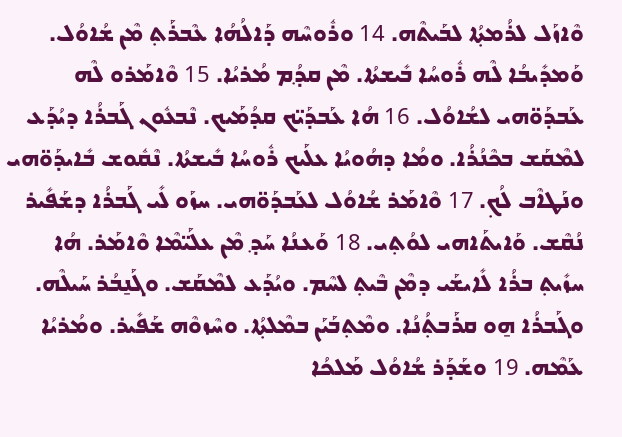ܘܶܐܙܰܠ ܠܪܳܡܬ݂ܳܐ ܠܒܰܝܬܶܗ. 14 ܘܪܽܘܚܶܗ ܕܰܐ‌ܠܳܗܳܐ ܥܶܒܪܰܬ݂ ܡܶܢ ܫܳܐܘܳܠ. ܘܰܡܕܺܝܒܳܐ ܠܶܗ ܪܽܘܚܳܐ ܒܺܝܫܬܳܐ. ܡܶܢ ܩܕ݂ܳܡ ܡܳܪܝܳܐ. 15 ܘܶܐܡܰܪܘ ܠܶܗ ܥܰܒܕܰܘ̈ܗܝ ܠܫܳܐܘܳܠ. 16 ܗܳܐ ܥܰܒܕܰܝ̈ܟ ܩܕܳܡܰܝܟ. ܢܶܒܥܽܘܢ ܓܰܒܪܳܐ ܕܝܳܕܰܥ ܠܡܶܩܰܫ ܒܟܶܢܳܪܳܐ. ܘܡܳܐ ܕܗܳܘܝܳܐ ܥܠܰܝܟ ܪܽܘܚܳܐ ܒܺܝܫܬܳܐ. ܢܶܩܽܘܫ ܒܺܐܝܕܰܘ̈ܗܝ ܘܢܰܛܐܶܒ ܠܳܟ݂. 17 ܘܶܐܡܰܪ ܫܳܐܘܳܠ ܠܥܰܒܕܰܘ̈ܗܝ. ܚܙܰܘ ܠܺܝ ܓܰܒܪܳܐ ܕܫܰܦܺܝܪ ܢܳܩܶܫ. ܘܰܐܝܬܰܐܗܝ ܠܘܳܬ݂ܝ. 18 ܘܰܥܢܳܐ ܚܰܕ݂ ܡܶܢ ܥܠܰܝ̈ܡܶܐ ܘܶܐܡܰܪ. ܗܳܐ ܚܙܺܝܬ݂ ܒܪܳܐ ܠܺܐܝܫܰܝ ܕܡܶܢ ܒܶܝܬ݂ ܠܚܶܡ. ܘܝܳܕܰܥ ܠܡܶܩܰܫ. ܘܓܰܢ̱ܒܳܪ ܚܰܝܠܶܗ. ܘܓܰܒܪܳܐ ܗ̱ܘ ܩܪܰܒܬ݂ܳܢܳܐ. ܘܡܶܬ݂ܒܰܝܰܢ ܒܡܶܠܬ݂ܳܐ. ܘܚܶܙܘܶܗ ܫܰܦܺܝܪ. ܘܡܳܪܝܳܐ ܥܰܡܶܗ. 19 ܘܫܰܕܰܪ ܫܳܐܘܳܠ ܡܰܠܟܳܐ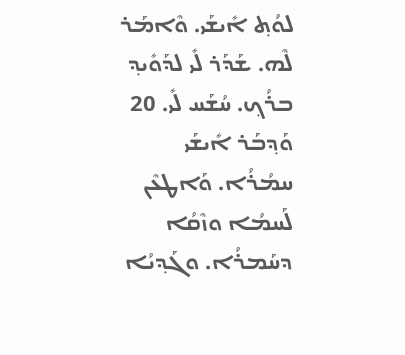ܠܘܳܬ݂ ܐܺܝܫܰܝ. ܘܶܐܡܰܪ ܠܶܗ. ܫܰܕܰܪ ܠܺܝ ܠܕܰܘܺܝܕ݂ ܒܪܳܟ݂. ܚܳܫܰܚ ܠܺܝ. 20 ܘܰܕ݂ܒܰܪ ܐܺܝܫܰܝ ܚܡܳܪܳܐ. ܘܰܐܛܥܶܢ ܠܰܚܡܳܐ ܘܙܶܩܳܐ ܕܚܰܡܪܳܐ. ܘܓܰܕ݂ܝܳܐ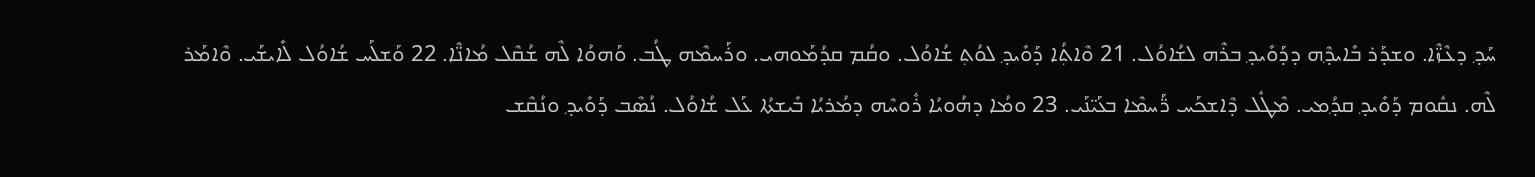ܚܰܕ݂ ܕܥܶܙ̈ܶܐ. ܘܫܕܰܪ ܒܺܐܝܕ݂ܶܗ ܕܕܰܘܺܝܕ݂ ܒܪܶܗ ܠܫܳܐܘܳܠ. 21 ܘܶܐܬ݂ܳܐ ܕܰܘܺܝܕ݂ ܠܘܳܬ݂ ܫܳܐܘܳܠ. ܘܩܳܡ ܩܕܳܡܰܘܗܝ. ܘܪܰܚܡܶܗ ܛܳܒ. ܘܰܗܘܳܐ ܠܶܗ ܫܳܩܶܠ ܡܳܐܢ̈ܶܐ. 22 ܘܰܫܠܰܚ ܫܳܐܘܳܠ ܠܺܐܝܫܰܝ. ܘܶܐܡܰܪ ܠܶܗ. ܢܩܽܘܡ ܕܰܘܺܝܕ݂ ܩܕ݂ܳܡܝ. ܡܶܛܽܠ ܕܶܐܫܟܰܚ ܖ̈ܰܚܡܶܐ ܒܥܰܝ̈ܢܰܝ. 23 ܘܡܳܐ ܕܗܳܘܝܳܐ ܪܽܘܚܶܗ ܕܡܳܪܝܳܐ ܒܺܝܫܬܳܐ ܥܰܠ ܫܳܐܘܳܠ. ܢܳܣܶܒ ܕܰܘܺܝܕ݂ ܘܢܳܩܶܫ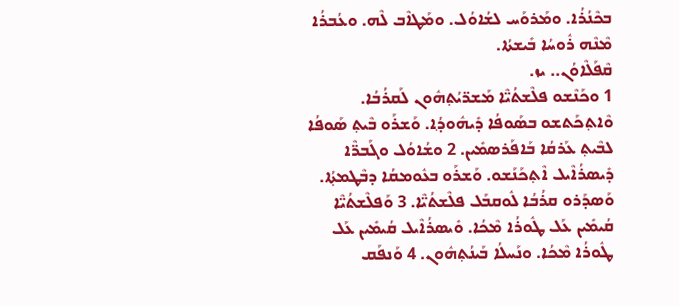ܒܟܶܢܳܪܳܐ. ܘܡܰܪܘܰܚ ܠܫܳܐܘܳܠ. ܘܡܰܛܐܶܒ ܠܶܗ. ܘܥܳܒܪܳܐ ܡܶܢܶܗ ܪܽܘܚܳܐ ܒܺܝܫܬܳܐ.
ܩܶܦܰܠܶܐܘܳܢ.. ܝܙ.
1 ܘܟܰܢܶܫܘ ܦܠܶܫܬܳܝ̈ܶܐ ܡܰܫܖ̈ܝܳܬ݂ܗܽܘܢ ܠܰܩܪܳܒܳܐ. ܘܶܐܬ݂ܟܰܬܫܘ ܒܣܰܘܦܳܐ ܕܺܝܗܽܘܕ݂ܳܐ. ܘܰܫܪܰܘ ܒܶܝܬ݂ ܣܰܘܦܳܐ ܠܒܶܝܬ݂ ܥܰܪܩܳܐ ܒܰܐܦܰܪܣܡܺܝܢ. 2 ܘܫܳܐܘܳܠ ܘܓܰܒܖ̈ܶܐ ܕܺܝܣܪܳܐܶܝܠ ܐܶܬ݂ܟܰܢܰܫܘ. ܘܰܫܪܰܘ ܒܥܽܘܡܩܳܐ ܕܒܶܛܡܬ݂ܳܐ. ܘܰܣܕܰܪܘ ܩܪܳܒܳܐ ܠܽܘܩܒܰܠ ܦܠܶܫܬܳܝ̈ܶܐ. 3 ܘܰܦܠܶܫܬܳܝ̈ܶܐ ܩܳܝܡܺܝܢ ܥܰܠ ܛܽܘܪܳܐ ܡܶܟܳܐ. ܘܺܝܣܪܳܐܶܝܠ ܩܳܝܡܺܝܢ ܥܰܠ ܛܽܘܪܳܐ ܡܶܟܳܐ. ܘܢܰܚܠܳܐ ܒܰܝܢܳܬ݂ܗܽܘܢ. 4 ܘܰܢܦܰܩ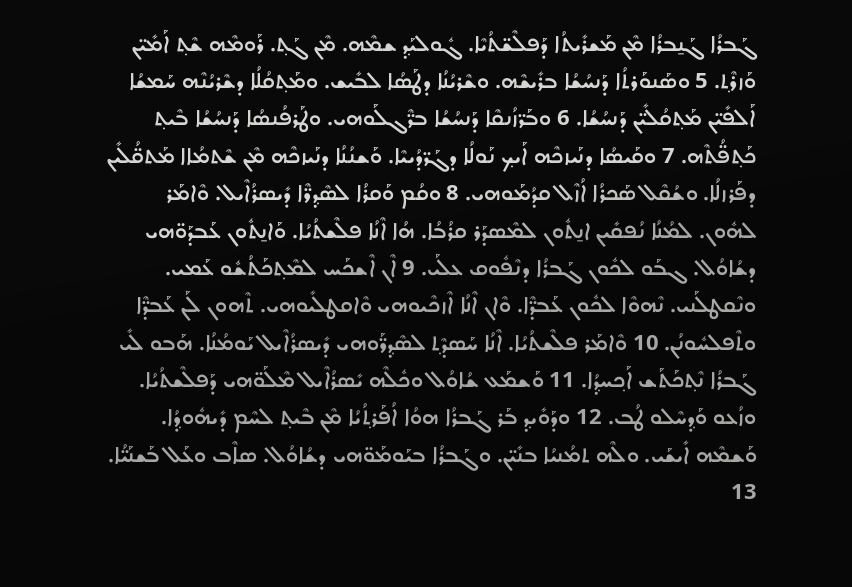ܓܰܒܪܳܐ ܓܰܢ̱ܒܪܳܐ ܡܶܢ ܡܰܫܪܺܝܬܳܐ ܕܰܦܠܶܫ̈ܬܳܝܶܐ. ܓܽܘܠܝܰܕ݂ ܫܡܶܗ. ܡܶܢ ܓܰܬ݂. ܪܰܘܡܶܗ ܫܶܬ݂ ܐܰܡܺܝ̈ܢ ܘܰܙܪܶܬ݂. 5 ܘܣܰܢܘܰܪܬܳܐ ܕܰܢܚܳܫܳܐ ܒܪܺܝܫܶܗ. ܘܫܶܪܝܳܢܳܐ ܕܛܰܣܳܐ ܠܒܺܝܫ. ܘܡܰܬ݂ܩܳܠܳܐ ܕܫܶܪܝܳܢܶܗ ܚܰܡܫܳܐ ܐܰܠܦܺܝ̈ܢ ܡܰܬ݂ܩܳܠܺܝ̈ܢ ܕܰܢܚܳܫܳܐ. 6 ܘܒܰܖ̈ܙܳܢܩܶܐ ܕܰܢܚܳܫܳܐ ܒܖ̈ܶܓܠܰܘܗܝ. ܘܛܰܪܦܳܢܣܳܐ ܕܰܢܚܳܫܳܐ ܒܶܝܬ݂ ܟܰܬ݂ܦ̈ܳܬܶܗ. 7 ܘܩܰܝܣܳܐ ܕܢܰܝܙܟܶܗ ܐܰܝܟ݂ ܢܰܘܠܳܐ ܕܓܰܖ̈ܕܳܝܝܶܐ. ܘܰܫܢܳܢܳܐ ܕܢܰܝܙܟܶܗ ܡܶܢ ܫܶܬܡܳܐܐ ܡܰܬܩ̈ܳܠܺܝܢ ܕܦܰܪܙܠܳܐ. ܘܫܳܩܶܠ ܣܰܟܪܳܐ ܐܳܙܶܠ ܩܕܳܡܰܘܗܝ. 8 ܘܩܳܡ ܘܰܩܪܳܐ ܠܣܶܕ݂ܖ̈ܶܐ ܕܺܝܣܪܳܐܶܝܠ. ܘܶܐܡܰܪ ܠܗܽܘܢ. ܠܡܳܢܳܐ ܢܳܦܩܺܝܢ ܐܢ̱ܬܽܘܢ ܠܡܶܣܕܰܪ ܩܪܳܒܳܐ. ܗܳܐ ܐܶܢܳܐ ܦܠܶܫܬܳܝܳܐ. ܘܰܐܢ̱ܬܽܘܢ ܥܰܒܕܰܘ̈ܗܝ ܕܫܳܐܘܳܠ. ܓܒܰܘ ܠܟܽܘܢ ܓܰܒܪܳܐ ܕܢܶܦܽܘܩ ܥܠܰܝ. 9 ܐܶܢ ܐܶܫܟܰܚ ܠܡܶܬ݂ܟܰܬܳܫܽܘ ܥܰܡܝ. ܘܢܶܩܛܠܰܢܝ. ܢܶܗܘܶܐ ܠܟܽܘܢ ܥܰܒܕ̈ܶܐ. ܘܶܐܢ ܐܶܢܳܐ ܐܶܙܟܶܝܘܗܝ ܘܶܐܩܛܠܺܝܘܗܝ. ܬܶܗܘܢ ܠܰܢ ܥܰܒܕ̈ܶܐ ܘܬܶܦܠܚܽܘܢܳܢ. 10 ܘܶܐܡܰܪ ܦܠܶܫܬܳܝܳܐ. ܐܶܢܳܐ ܚܰܣܕܶܬ݂ ܠܣܶܕ݂ܖ̈ܰܘܗܝ ܕܺܝܣܪܳܐܶܝܠ ܝܰܘܡܳܢܳܐ. ܗܰܒܘ ܠܺܝ ܓܰܒܪܳܐ ܢܶܬ݂ܟܰܬܰܫ ܐܰܟ݂ܚܕ݂ܳܐ. 11 ܘܰܫܡܰܥ ܫܳܐܘܳܠ ܘܟܽܠܶܗ ܝܺܣܪܳܐܶܝܠ ܡܶܠܰܘ̈ܗܝ ܕܰܦܠܶܫܬܳܝܳܐ. ܘܙܳܥܘ ܘܰܕ݂ܚܶܠܘ ܛܳܒ. 12 ܘܕܰܘܺܝܕ݂ ܒܰܪ ܓܰܒܪܳܐ ܗܘܳܐ ܐܳܦܰܪܬ݂ܳܝܳܐ ܡܶܢ ܒܶܝܬ݂ ܠܚܶܡ ܕܺܝܗܽܘܕ݂ܳܐ. ܘܰܫܡܶܗ ܐܺܝܫܰܝ. ܘܠܶܗ ܬܡܳܢܝܳܐ ܒܢܺܝ̈ܢ. ܘܓܰܒܪܳܐ ܒܝܰܘܡܰܘ̈ܗܝ ܕܫܳܐܘܳܠ. ܣܐܶܒ ܘܥܰܠ ܒܰܫܢܰܝ̈ܳܐ. 13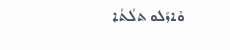ܘܶܐܙܰܠܘ ܬܠܳܬܳܐ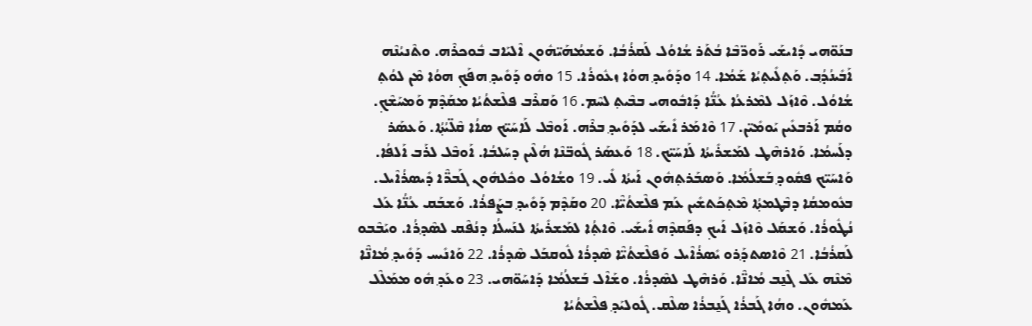ܒܢܰܘ̈ܗܝ ܕܺܐܝܫܰܝ ܪܰܘܖ̈ܒܶܐ ܒܳܬܰܪ ܫܳܐܘܳܠ ܠܰܩܪܳܒܳܐ. ܘܰܫܡܳܗܰܝ̈ܗܽܘܢ ܐܶܠܝܰܐܒ ܒܽܘܟܪܶܗ. ܘܬܶܢܝܳܢܶܗ ܐܰܒܺܝܢܳܕ݂ܳܒ. ܘܰܬ݂ܠܺܝܬ݂ܝܳܐ ܫܰܡܳܐ. 14 ܘܕܰܘܺܝܕ݂ ܗܘܳܐ ܙܥܽܘܪܳܐ. 15 ܘܗܽܘ ܕܰܘܺܝܕ݂ ܗܦܰܟ݂ ܗܘܳܐ ܡܶܢ ܠܘܳܬ݂ ܫܳܐܘܳܠ. ܘܶܐܙܰܠ ܠܡܶܪܥܳܐ ܥܳܢ̈ܳܐ ܕܰܐܒܽܘܗܝ ܒܒܶܝܬ݂ ܠܚܶܡ. 16 ܘܰܩܪܶܒ ܦܠܶܫܬܳܝܳܐ ܡܩܰܕܶܡ ܘܰܡܚܰܫܶܟ݂. ܘܩܳܡ ܐܰܪܒܥܺܝܢ ܝܰܘܡܺܝ̈ܢ. 17 ܘܶܐܡܰܪ ܐܺܝܫܰܝ ܠܕܰܘܺܝܕ݂ ܒܪܶܗ. ܐܰܘܒܶܠ ܠܰܐܚܰܝ̈ܟ ܣܐܳܐ ܩܶܠ̈ܝܳܬ݂ܳܐ. ܘܰܥܣܰܪ ܕܠܰܚܡܳܐ. ܘܰܐܪܗܶܛ ܠܡܰܫܪܺܝܬܳܐ ܠܰܐܚܰܝ̈ܟ. 18 ܘܰܥܣܰܪ ܓܽܘܒ̈ܢܶܐ ܗܳܠܶܝܢ ܕܚܰܠܒܳܐ. ܐܰܘܒܶܠ ܠܪܰܒ ܐܰܠܦܳܐ. ܘܰܐܚܰܝ̈ܟ ܦܩܽܘܕ݂ ܒܰܫܠܳܡܳܐ. ܘܰܣܒܰܪܬ݂ܗܽܘܢ ܐܰܝܬܳܐ ܠܺܝ. 19 ܘܫܳܐܘܳܠ ܘܟܽܠܗܽܘܢ ܓܰܒܖ̈ܶܐ ܕܺܝܣܪܳܐܶܝܠ. ܒܥܽܘܡܩܳܐ ܕܒܶܛܡܬ݂ܳܐ ܡܶܬ݂ܟܰܬܫܺܝܢ ܥܰܡ ܦܠܶܫܬܳܝ̈ܶܐ. 20 ܘܩܰܕܶܡ ܕܰܘܺܝܕ݂ ܒܨܰܦܪܳܐ. ܘܰܫܒܰܩ ܥܳܢ̈ܳܐ ܥܰܠ ܢܳܛܽܘܪܳܐ. ܘܰܫܩܰܠ ܘܶܐܙܰܠ ܐܰܝܟ݂ ܕܦܰܩܕܶܗ ܐܺܝܫܰܝ. ܘܶܐܬ݂ܳܐ ܠܡܰܫܪܺܝܬܳܐ ܠܢܰܚܠܳܐ ܕܢܳܦܶܩ ܠܣܶܕ݂ܪܳܐ. ܘܝܰܒܶܒܘ ܠܰܩܪܳܒܳܐ. 21 ܘܶܐܣܬܕ݂ܰܪܘ ܝܺܣܪܳܐܶܝܠ ܘܰܦܠܶܫܬܳܝ̈ܶܐ ܣܶܕܪܳܐ ܠܽܘܩܒܰܠ ܣܶܕܪܳܐ. 22 ܘܰܐܢܺܝܚ ܕܰܘܺܝܕ݂ ܡܳܐܢ̈ܶܐ ܡܶܢܶܗ ܥܰܠ ܓܶܢ̱ܒ ܡܳܐܢ̈ܶܐ. ܘܰܪܗܶܛ ܠܣܶܕܪܳܐ. ܘܫܰܐܶܠ ܒܰܫܠܳܡܳܐ ܕܰܐܚܰܘ̈ܗܝ. 23 ܘܥܰܕ݂ ܗܽܘ ܡܡܰܠܶܠ ܥܰܡܗܽܘܢ. ܘܗܳܐ ܓܰܒܪܳܐ ܓܰܢ̱ܒܪܳܐ ܣܠܶܩ. ܓܽܘܠܝܰܕ݂ ܦܠܶܫܬܳܝܳܐ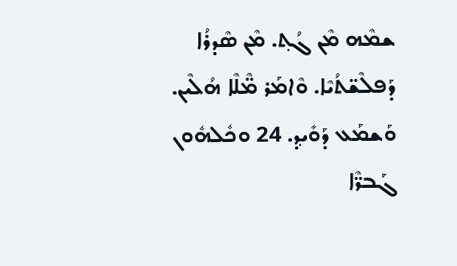ܫܡܶܗ ܡܶܢ ܓܳܬ݂. ܡܶܢ ܣܶܕܪܳܐ ܕܰܦܠܶܫ̈ܬܳܝܶܐ. ܘܶܐܡܰܪ ܡ̈ܶܠܶܐ ܗܳܠܶܝܢ. ܘܰܫܡܰܥ ܕܰܘܺܝܕ݂. 24 ܘܟܽܠܗܽܘܢ ܓܰܒܖ̈ܶܐ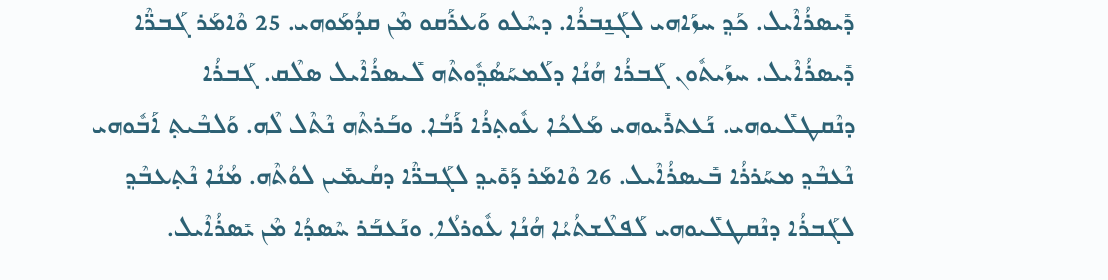ܕܺܝܣܪܳܐܶܝܠ. ܟܰܕ݂ ܚܙܰܐܗܝ ܠܓܰܢ̱ܒܪܳܐ. ܕܚܶܠܘ ܘܰܥܪܰܩܘ ܡܶܢ ܩܕܳܡܰܘܗܝ. 25 ܘܶܐܡܰܪ ܓܰܒܖ̈ܶܐ ܕܺܝܣܪܳܐܶܝܠ. ܚܙܰܝܬܽܘܢ ܓܰܒܪܳܐ ܗܳܢܳܐ ܕܠܰܡܚܰܣܳܕ݂ܽܘܬܶܗ ܠܺܝܣܪܳܐܶܝܠ ܣܠܶܩ. ܓܰܒܪܳܐ ܕܢܶܩܛܠܺܝܘܗܝ. ܢܰܥܬܪܺܝܘܗܝ ܡܰܠܟܳܐ ܥܽܘܬ݂ܪܳܐ ܪܰܒܳܐ. ܘܒܰܪܬܶܗ ܢܶܬܶܠ ܠܶܗ. ܘܰܠܒܶܝܬ݂ ܐܰܒܽܘܗܝ ܢܶܥܒܶܕ݂ ܡܚܰܪܪܳܐ ܒܺܝܣܪܳܐܶܝܠ. 26 ܘܶܐܡܰܪ ܕܰܘܺܝܕ݂ ܠܓܰܒܖ̈ܶܐ ܕܩܳܝܡܺܝܢ ܠܘܳܬܶܗ. ܡܳܢܳܐ ܢܶܬ݂ܥܒܶܕ݂ ܠܓܰܒܪܳܐ ܕܢܶܩܛܠܺܝܘܗܝ ܠܰܦܠܶܫܬܳܝܳܐ ܗܳܢܳܐ ܥܽܘܪܠܳܐ. ܘܢܰܥܒܰܪ ܚܶܣܕܳܐ ܡܶܢ ܝܺܣܪܳܐܶܝܠ.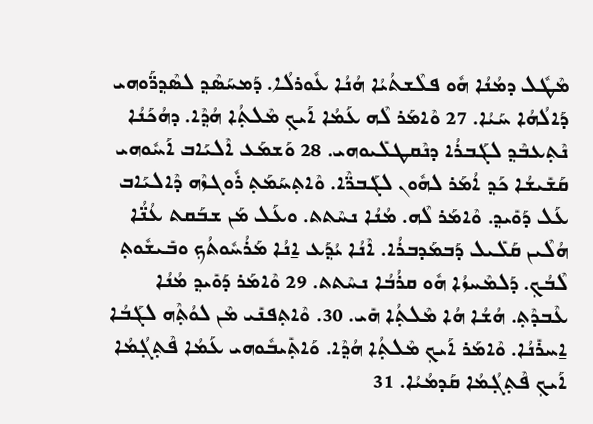ܡܶܛܽܠ ܕܡܳܢܳܐ ܗܽܘ ܦܠܶܫܬܳܝܳܐ ܗܳܢܳܐ ܥܽܘܪܠܳܐ. ܕܰܡܚܰܣܶܕ݂ ܠܣܶܕ݂ܖ̈ܰܘܗܝ ܕܰܐ‌ܠܳܗܳܐ ܚܰܝܳܐ. 27 ܘܶܐܡܰܪ ܠܶܗ ܥܰܡܳܐ ܐܰܝܟ݂ ܡܶܠܬ݂ܳܐ ܗܳܕ݂ܶܐ. ܕܗܳܟܰܢܳܐ ܢܶܬ݂ܥܒܶܕ݂ ܠܓܰܒܪܳܐ ܕܢܶܩܛܠܺܝܘܗܝ. 28 ܘܰܫܡܰܥ ܐܶܠܝܰܐܒ ܐܰܚܽܘܗܝ ܩܰܫܺܝܫܳܐ ܟܰܕ݂ ܐܳܡܰܪ ܠܗܽܘܢ ܠܓܰܒܖ̈ܶܐ. ܘܶܐܬ݂ܚܰܡܰܬ݂ ܪܽܘܓܙܶܗ ܕܶܐܠܝܰܐܒ ܥܰܠ ܕܰܘܺܝܕ݂. ܘܶܐܡܰܪ ܠܶܗ. ܡܳܢܳܐ ܢܚܶܬܬ. ܘܥܰܠ ܡܰܢ ܫܒܰܩܬ ܥܳܢ̈ܳܐ ܗܳܠܶܝܢ ܩܰܠܺܝܠ ܕܰܒܡܰܕܒܪܳܐ. ܐܶܢܳܐ ܝܳܕ݂ܰܥ ܐ̱ܢܳܐ ܡܰܪܳܚܽܘܬܳܟ݂ ܘܒܺܝܫܽܘܬ݂ ܠܶܒܳܟ݂. ܕܰܠܡܶܚܙܳܐ ܗܽܘ ܩܪܳܒܳܐ ܢܚܶܬܬ. 29 ܘܶܐܡܰܪ ܕܰܘܺܝܕ݂ ܡܳܢܳܐ ܥܶܒܕܶܬ݂. ܗܳܫܳܐ ܗܳܐ ܡܶܠܬ݂ܳܐ ܗܺܝ. 30. ܘܶܐܬ݂ܦܢܺܝ ܡܶܢ ܠܘܳܬ݂ܶܗ ܠܓܰܒܳܐ ܐ̱ܚܪܺܢܳܐ. ܘܶܐܡܰܪ ܐܰܝܟ݂ ܡܶܠܬ݂ܳܐ ܗܳܕ݂ܶܐ. ܘܰܐܬ݂ܺܝܒܽܘܗܝ ܥܰܡܳܐ ܦܶܬ݂ܓ݂ܳܡܳܐ ܐܰܝܟ݂ ܦܶܬ݂ܓ݂ܳܡܳܐ ܩܰܕܡܳܝܳܐ. 31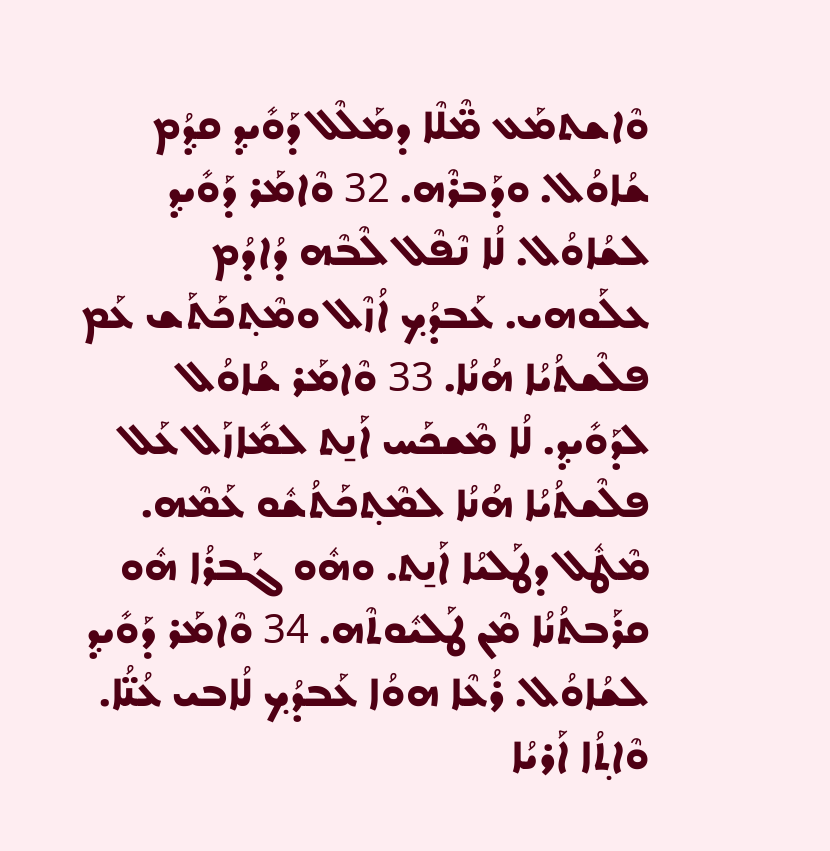ܘܶܐܫܬܡܰܥ ܡ̈ܶܠܶܐ ܕܡܰܠܶܠ ܕܰܘܺܝܕ݂ ܩܕ݂ܳܡ ܫܳܐܘܳܠ. ܘܕܰܒܪܶܗ. 32 ܘܶܐܡܰܪ ܕܰܘܺܝܕ݂ ܠܫܳܐܘܳܠ. ܠܳܐ ܢܶܦܶܠ ܠܶܒܶܗ ܕܳܐܕܳܡ ܥܠܰܘܗܝ. ܥܰܒܕܳܟ݂ ܐܳܙܶܠ ܘܡܶܬ݂ܟܰܬܰܫ ܥܰܡ ܦܠܶܫܬܳܝܳܐ ܗܳܢܳܐ. 33 ܘܶܐܡܰܪ ܫܳܐܘܳܠ ܠܕܰܘܺܝܕ݂. ܠܳܐ ܡܶܫܟܰܚ ܐܰܢ̱ܬ ܠܡܺܐܙܰܠ ܥܰܠ ܦܠܶܫܬܳܝܳܐ ܗܳܢܳܐ ܠܡܶܬ݂ܟܰܬܳܫܽܘ ܥܰܡܶܗ. ܡܶܛܽܠ ܕܛܰܠܝܳܐ ܐܰܢ̱ܬ. ܘܗܽܘ ܓܰܒܪܳܐ ܗܽܘ ܩܪܰܒܬܳܢܳܐ ܡܶܢ ܛܰܠܝܽܘܬܶܗ. 34 ܘܶܐܡܰܪ ܕܰܘܺܝܕ݂ ܠܫܳܐܘܳܠ. ܪܳܥܶܐ ܗܘܳܐ ܥܰܒܕܳܟ݂ ܠܳܐܒܝ ܥܳܢ̈ܳܐ. ܘܶܐܬ݂ܳܐ ܐܰܪܝܳܐ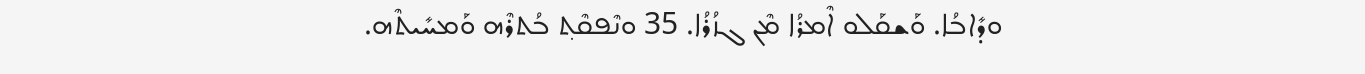ܘܕܺܐܒܳܐ. ܘܰܫܩܰܠܘ ܐܶܡܪܳܐ ܡܶܢ ܓܙܳܪܳܐ. 35 ܘܢܶܦܩܶܬ݂ ܒܳܬܪܶܗ ܘܰܡܚܺܝܬܶܗ.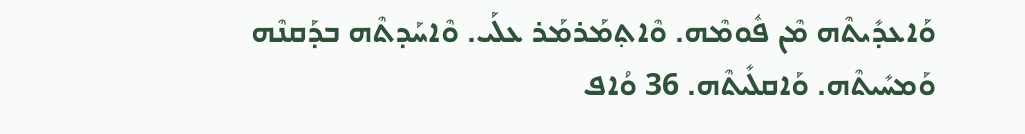ܘܰܐܥܕܺܝܬܶܗ ܡܶܢ ܦܽܘܡܶܗ. ܘܶܐܬ݂ܡܰܪܡܰܪ ܥܠܰܝ. ܘܶܐܚܰܕܬܶܗ ܒܕܰܩܢܶܗ ܘܰܡܚܺܝܬܶܗ. ܘܰܐܩܠܺܝܬܶܗ. 36 ܘܳܐܦ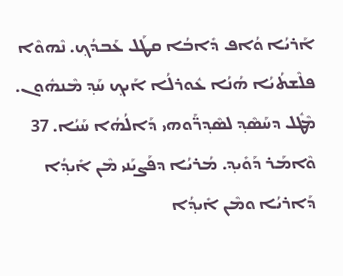ܐܰܪܝܳܐ ܘܳܐܦ ܕܺܐܒܳܐ ܩܛܰܠ ܥܰܒܕܳܟ݂. ܢܶܗܘܶܐ ܦܠܶܫܬܳܝܳܐ ܗܳܢܳܐ ܥܽܘܪܠܳܐ ܐܰܝܟ݂ ܚܰܕ݂ ܡܶܢܗܽܘܢ. ܡܶܛܽܠ ܕܚܰܣܶܕ݂ ܠܣܶܕ݂ܖ̈ܰܘܗܝ ܕܰܐ‌ܠܳܗܳܐ ܚܰܝܳܐ. 37 ܘܶܐܡܰܪ ܕܰܘܺܝܕ݂. ܡܳܪܝܳܐ ܕܦܰܨܝܰܢܝ ܡܶܢ ܐܺܝܕ݂ܳܐ ܕܰܐܪܝܳܐ ܘܡܶܢ ܐܺܝܕ݂ܳܐ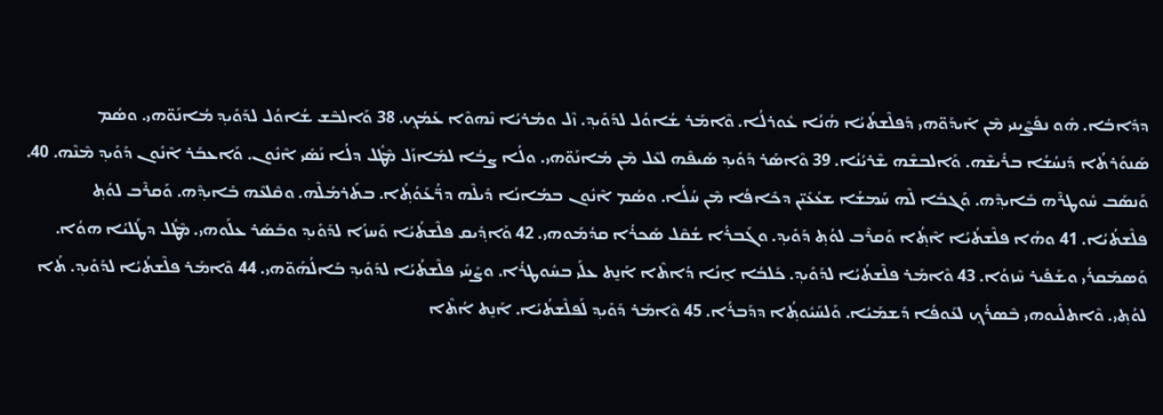ܕܕܺܐܒܳܐ. ܗܽܘ ܢܦܰܨܶܝܢܝ ܡܶܢ ܐܺܝܕܰܘ̈ܗܝ ܕܰܦܠܶܫܬܳܝܳܐ ܗܳܢܳܐ ܥܽܘܪܠܳܐ. ܘܶܐܡܰܪ ܫܳܐܘܳܠ ܠܕܰܘܺܝܕ݂. ܙܶܠ ܘܡܳܪܝܳܐ ܢܶܗܘܶܐ ܥܰܡܳܟ݂. 38 ܘܰܐܠܒܶܫ ܫܳܐܘܳܠ ܠܕܰܘܺܝܕ݂ ܡܳܐܢܰܘ̈ܗܝ. ܘܣܳܡ ܣܰܢܘܰܪܬܳܐ ܕܰܢܚܳܫܳܐ ܒܪܺܝܫܶܗ. ܘܰܐܠܒܫܶܗ ܫܶܪܝܳܢܳܐ. 39 ܘܶܐܣܰܪ ܕܰܘܺܝܕ݂ ܣܰܝܦܶܗ ܠܥܶܠ ܡܶܢ ܡܳܐܢܰܘ̈ܗܝ. ܘܠܳܐ ܨܒܳܐ ܠܡܺܐܙܰܠ ܡܶܛܽܠ ܕܠܳܐ ܢܰܣܺܝ ܐܶܢܽܘܢ. ܘܰܐܥܒܰܪ ܐܶܢܽܘܢ ܕܰܘܺܝܕ݂ ܡܶܢܶܗ. 40. ܘܰܢܣܰܒ ܚܽܘܛܪܶܗ ܒܺܐܝܕ݂ܶܗ. ܘܰܓܒܳܐ ܠܶܗ ܚܰܡܫܳܐ ܫܥܳܥܺܝ̈ܢ ܕܟܺܐܦܳܐ ܡܶܢ ܚܳܠܳܐ. ܘܣܳܡ ܐܶܢܽܘܢ ܒܡܳܐܢܳܐ ܕܺܝܠܶܗ ܕܖ̈ܳܥܰܘܳܬ݂ܳܐ. ܒܬܰܪܡܳܠܶܗ. ܘܩܶܠܥܶܗ ܒܺܐܝܕ݂ܶܗ. ܘܰܩܪܶܒ ܠܘܳܬ݂ ܦܠܶܫܬܳܝܳܐ. 41 ܘܗܳܐ ܦܠܶܫܬܳܝܳܐ ܐܶܬ݂ܳܐ ܘܰܩܪܶܒ ܠܘܳܬ݂ ܕܰܘܺܝܕ݂. ܘܓܰܒܪܳܐ ܫܳܩܶܠ ܣܰܟܪܳܐ ܩܕܳܡܰܘܗܝ. 42 ܘܰܐܕ݂ܺܝܩ ܦܠܶܫܬܳܝܳܐ ܘܰܚܙܳܐ ܠܕܰܘܺܝܕ݂ ܘܒܰܣܰܪ ܥܠܰܘܗܝ. ܡܶܛܽܠ ܕܛܰܠܝܳܐ ܗܘܳܐ. ܘܰܣܡܰܩܪܳܝ ܘܫܰܦܺܝܪ ܚܶܙܘܳܐ. 43 ܘܶܐܡܰܪ ܦܠܶܫܬܳܝܳܐ ܠܕܰܘܺܝܕ݂. ܟܰܠܒܳܐ ܐ̱ܢܳܐ ܕܳܐܬܶܐ ܐܰܢ̱ܬ ܥܠܰܝ ܒܚܽܘܛܪܳܐ. ܘܨܰܚܺܝ ܦܠܶܫܬܳܝܳܐ ܠܕܰܘܺܝܕ݂ ܒܰܐܠܳܗܰܘ̈ܗܝ. 44 ܘܶܐܡܰܪ ܦܠܶܫܬܳܝܳܐ ܠܕܰܘܺܝܕ݂. ܬܳܐ ܠܘܳܬ݂ܝ. ܘܶܐܬܠܺܝܘܗܝ ܒܶܣܪܳܟ݂ ܠܥܰܘܦܳܐ ܕܰܫܡܰܝܳܐ. ܘܰܠܚܰܝܽܘܬ݂ܳܐ ܕܕܰܒܪܳܐ. 45 ܘܶܐܡܰܪ ܕܰܘܺܝܕ݂ ܠܰܦܠܶܫܬܳܝܳܐ. ܐܰܢ̱ܬ ܐܳܬܶܐ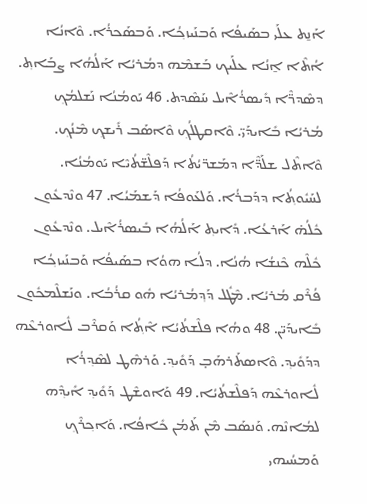ܐܰܢ̱ܬ ܥܠܰܝ ܒܣܰܝܦܳܐ ܘܰܒܢܰܝܙܟ݂ܳܐ. ܘܰܒܣܰܟܪܳܐ. ܘܶܐܢܳܐ ܐܳܬܶܐ ܐ̱ܢܳܐ ܥܠܰܝܟ ܒܰܫܡܶܗ ܕܡܳܪܝܳܐ ܐܰ‌ܠܳܗܳܐ ܨܒܰܐܬ݂. ܕܣܶܕܖ̈ܶܐ ܕܺܝܣܪܳܐܶܝܠ ܚܰܣܶܕܬ. 46 ܝܰܘܡܳܢܳܐ ܢܰܫܠܡܳܟ݂ ܡܳܪܝܳܐ ܒܺܐܝܕܰܝ̈. ܘܶܐܩܛܠܳܟ݂ ܘܶܐܣܰܒ ܪܺܝܫܟ݂ ܡܶܢܳܟ݂. ܘܶܐܬܶܠ ܫܠܰܕ̈ܶܐ ܕܡܰܫܖ̈ܝܳܬܳܐ ܕܰܦܠܶܫ̈ܬܳܝܶܐ ܝܰܘܡܳܢܳܐ. ܠܚܰܝܽܘܬ݂ܳܐ ܕܕܰܒܪܳܐ. ܘܰܠܥܰܘܦܳܐ ܕܰܫܡܰܝܳܐ. 47 ܘܢܶܕܥܽܘܢ ܟܽܠܳܗ̇ ܐܰܪܥܳܐ. ܕܺܐܝܬ݂ ܐܰ‌ܠܳܗܳܐ ܒܺܝܣܪܳܐܶܝܠ. ܘܢܶܕܥܽܘܢ ܟܽܠܶܗ ܟܶܢܫܳܐ ܗܳܢܳܐ. ܕܠܳܐ ܗܘܳܐ ܒܣܰܝܦܳܐ ܘܰܒܢܰܝܙܟ݂ܳܐ ܦܳܪܶܩ ܡܳܪܝܳܐ. ܡܶܛܽܠ ܕܰܕ݂ܡܳܪܝܳܐ ܗܽܘ ܩܪܳܒܳܐ. ܘܢܰܫܠܶܡܟܽܘܢ ܒܺܐܝܕܰܝ̈ܢ. 48 ܘܗܳܐ ܦܠܶܫܬܳܝܳܐ ܐܶܬ݂ܳܐ ܘܰܩܪܶܒ ܠܽܐܘܪܥܶܗ ܕܕܰܘܺܝܕ݂. ܘܶܐܣܬܰܪܗܰܒ̣ ܕܰܘܺܝܕ݂. ܘܰܪܗܶܛ ܠܣܶܕ݂ܪܳܐ ܠܽܐܘܪܥܶܗ ܕܰܦܠܶܫܬܳܝܳܐ. 49 ܘܰܐܘܫܶܛ ܕܰܘܺܝܕ݂ ܐܺܝܕ݂ܶܗ ܠܡܳܐܢܶܗ. ܘܰܢܣܰܒ ܡܶܢ ܬܰܡܳܢ ܟܺܐܦܳܐ. ܘܰܐܟ݂ܪܶܟ݂ ܘܰܡܚܳܝܗܝ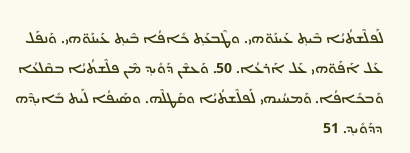ܠܰܦܠܶܫܬܳܝܳܐ ܒܶܝܬ݂ ܥܰܝܢܰܘ̈ܗܝ. ܘܛܶܒܥܰܬ݂ ܟܺܐܦܳܐ ܒܶܝܬ݂ ܥܰܝܢܰܘ̈ܗܝ. ܘܰܢܦܰܠ ܥܰܠ ܐܰܦܰܘ̈ܗܝ ܥܰܠ ܐܰܪܥܳܐ. 50. ܘܰܥܫܶܢ ܕܰܘܺܝܕ݂ ܡܶܢ ܦܠܶܫܬܳܝܳܐ ܒܩܶܠܥܳܐ ܘܰܒܟܺܐܦܳܐ. ܘܰܡܚܳܝܗܝ ܠܰܦܠܶܫܬܳܝܳܐ ܘܩܰܛܠܶܗ. ܘܣܰܝܦܳܐ ܠܰܝܬ ܒܺܐܝܕ݂ܶܗ ܕܕܰܘܺܝܕ݂. 51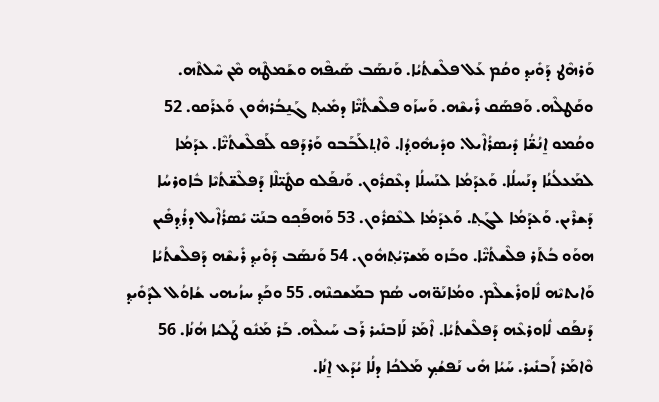ܘܰܪܗܶܛ ܕܰܘܺܝܕ݂ ܘܩܳܡ ܥܰܠ ܦܠܶܫܬܳܝܳܐ. ܘܰܢܣܰܒ ܣܰܝܦܶܗ ܘܫܰܡܛܶܗ ܡܶܢ ܚܶܠܬܶܗ. ܘܩܰܛܠܶܗ. ܘܰܦܣܰܩ ܪܺܝܫܶܗ. ܘܰܚܙܰܘ ܦܠܶܫܬܳܝ̈ܶܐ ܕܡܺܝܬ݂ ܓܰܢ̱ܒܳܪܗܽܘܢ ܘܰܥܪܰܩܘ. 52 ܘܩܳܡܘ ܐ̱ܢܳܫ̈ܳܐ ܕܺܝܣܪܳܐܶܝܠ. ܘܕܺܝܗܽܘܕ݂ܳܐ. ܘܶܐܬ݂ܠܰܒܰܒܘ ܘܰܪܕܰܦܘ ܠܰܦܠܶܫܬܳܝ̈ܶܐ. ܥܕܰܡܳܐ ܠܡܰܥܠܳܢܳܐ ܕܢܰܚܠܳܐ. ܘܰܥܕܰܡܳܐ ܠܢܰܚܠܳܐ ܕܥܶܩܪܽܘܢ. ܘܰܢܦܰܠܘ ܩܛܺܝ̈ܠܶܐ ܕܰܦܠܶܫ̈ܬܳܝܶܐ ܒܽܐܘܪܚܳܐ ܕܰܫܪܶܝܢ. ܘܰܥܕܰܡܳܐ ܠܓܰܬ݂. ܘܰܥܕܰܡܳܐ ܠܥܶܩܪܽܘܢ. 53 ܘܰܗܦܰܟ݂ܘ ܒܢܰܝ̈ ܝܺܣܪܳܐܶܝܠ ܕܪܳܕ݂ܦܺܝܢ ܗܘܰܘ ܒܳܬܰܪ ܦܠܶܫܬܳܝ̈ܶܐ. ܘܒܰܙܘ ܡܰܫܖ̈ܝܳܬ݂ܗܽܘܢ. 54 ܘܰܢܣܰܒ ܕܰܘܺܝܕ݂ ܪܺܝܫܶܗ ܕܰܦܠܶܫܬܳܝܳܐ ܘܰܐܝܬܝܶܗ ܠܽܐܘܪܺܫܠܶܡ. ܘܡܳܐܢܰܘ̈ܗܝ ܣܳܡ ܒܡܰܫܟܢܶܗ. 55 ܘܟܰܕ݂ ܚܙܳܝܗܝ ܫܳܐܘܳܠ ܠܕܰܘܺܝܕ݂ ܕܰܢܦܰܩ ܠܽܐܘܪܥܶܗ ܕܰܦܠܶܫܬܳܝܳܐ. ܐܶܡܰܪ ܠܰܐܒܢܺܝܪ ܪܰܒ ܚܰܝܠܶܗ. ܒܰܪ ܡܰܢܽܘ ܛܰܠܝܳܐ ܗܳܢܳܐ. 56 ܘܶܐܡܰܪ ܐܰܒܢܺܝܪ. ܚܰܝܳܐ ܗܺܝ ܢܰܦܫܳܟ݂ ܡܰܠܟܳܐ ܕܠܳܐ ܝܳܕܰܥ ܐ̱ܢܳܐ.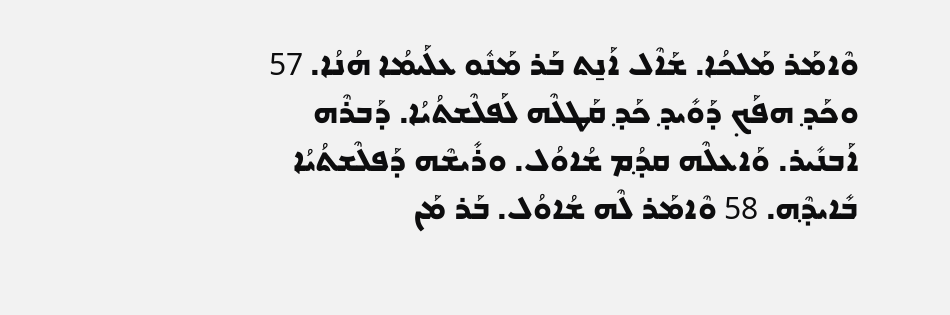ܘܶܐܡܰܪ ܡܰܠܟܳܐ. ܫܰܐܶܠ ܐܰܢ̱ܬ ܒܰܪ ܡܰܢܽܘ ܥܠܰܝܡܳܐ ܗܳܢܳܐ. 57 ܘܟܰܕ݂ ܗܦܰܟ݂ ܕܰܘܺܝܕ݂ ܟܰܕ݂ ܩܰܛܠܶܗ ܠܰܦܠܶܫܬܳܝܳܐ. ܕܰܒܪܶܗ ܐܰܒܢܺܝܪ. ܘܰܐܥܠܶܗ ܩܕ݂ܳܡ ܫܳܐܘܳܠ. ܘܪܺܝܫܶܗ ܕܰܦܠܶܫܬܳܝܳܐ ܒܺܐܝܕ݂ܶܗ. 58 ܘܶܐܡܰܪ ܠܶܗ ܫܳܐܘܳܠ. ܒܰܪ ܡܰܢ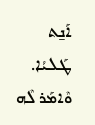ܐܰܢ̱ܬ ܛܰܠܝܳܐ. ܘܶܐܡܰܪ ܠܶܗ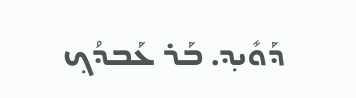ܕܰܘܺܝܕ݂. ܒܰܪ ܥܰܒܕܳܟ݂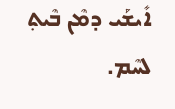ܐܺܝܫܰܝ ܕܡܶܢ ܒܶܝܬ݂ ܠܚܶܡ.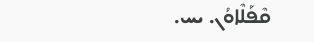ܩܶܦܰܠܶܐܘܳܢ. ܝܚ.